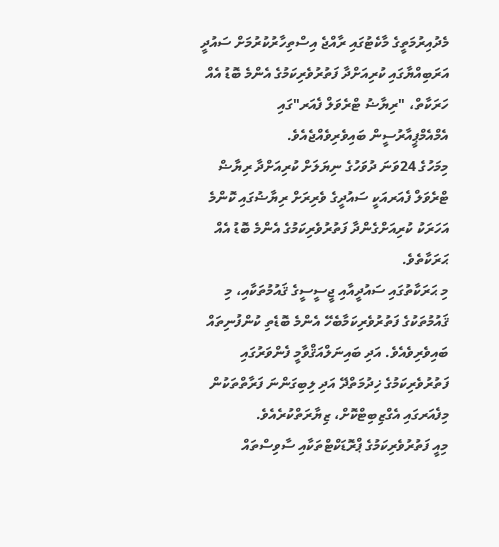މެދުއިރުމަތީގެ މާކެޓުގައި ރާއްޖެ އިސްތިހާރުކުރުމަށް ސައުދީ އަރަބިއްޔާގައި ކުރިއަށްދާ ފަތުރުވެރިކަމުގެ އެންމެ ބޮޑު އެއް ހަރަކާތް، "ރިޔާޟު ޓްރެވަލް ފެއަރ"ގައި އެމްއެމްޕީއާރުސީން ބައިވެރިވެއްޖެއެވެ.
މިމަހުގެ 24ވަނަ ދުވަހުގެ ނިޔަލަށް ކުރިއަށްދާ ރިޔާޟް ޓްރެވަލް ފެއަރއަކީ ސައުދީގެ ވެރިރަށް ރިޔާޟުގައި ކޮންމެ އަހަރަކު ކުރިއަށްގެންދާ ފަތުރުވެރިކަމުގެ އެންމެ ބޮޑު އެއް ޙަރަކާތެވެ.
މި ޙަރަކާތުގައި ސައުދީއާއި ޖީސީސީގެ ޤައުމުތަކާއި، މި ޤައުމުތަކުގެ ފަތުރުވެރިކަމާބެހޭ އެންމެ ބޮޑެތި ކުންފުނިތައް ބައިވެރިވެއެވެ. އަދި ބައިނަލްއަޤްވާމީ ފެންވަރުގައި ފަތުރުވެރިކަމުގެ ޚިދުމަތްދޭ އަދި ލިބިގަންނަ ފަރާތްތަކުން މިފެއަރގައި އެގްޒިބިޓްކޮށް، ޒިޔާރަތްކުރެއެވެ.
މިއީ ފަތުރުވެރިކަމުގެ ޕްރޮޑަކްޓްތަކާއި ސާވިސްތައް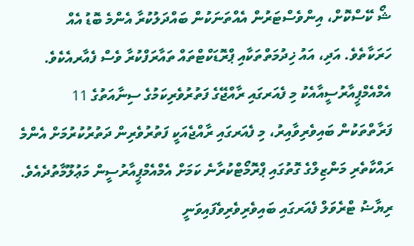ޝޯ ކޭސްކޮށް، އިންވެސްޓަރުން އެއްތަނަކުން ބައްދަލުކުރާ އެންމެ ބޮޑު އެއް ހަރަކާތެވެ. އަދި، އައު ޚިދުމަތްތަކާއި ޕްރޮޑަކްޓްތައް ތައާރަފްކުރާ ވެސް ފެއާރއެކެވެ.
އެމްއެމްޕީއާރުސީއާއެކު މި ފެއަރގައި ރާއްޖޭގެ ފަތުރުވެރިކަމުގެ ސިނާއަތުގެ 11 ފަރާތްތަކުން ބައިވެރިވާއިރު، މި ފެއަރގައި ރާއްޖެއަކީ ފަތުރުވެރިން ދަތުރުކުރުމަށް އެންމެ ރައްކާތެރި މަންޒިލްގެ ގޮތުގައި ޕްރޮމޯޓްކުރާނެ ކަމަށް އެމްއެމްޕީއާރުސީން މަޢުލޫމާތުދެއެވެ.
ރިޔާޟު ޓްރެވަލް ފެއަރގައި ބައިވެރިވެރިވެފައިވަނީ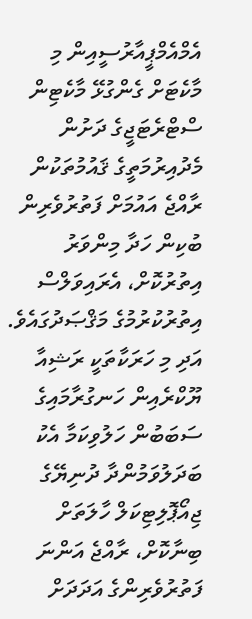އެމްއެމްޕީއާރުސީއިން މި މާކެޓަށް ގެންގުޅޭ މާކެޓިން ސްޓްރެޓަޖީގެ ދަށުން މެދުއިރުމަތީގެ ޤައުމުތަކުން ރާއްޖެ އައުމަށް ފަތުރުވެރިން ބުކިން ހަދާ މިންވަރު އިތުރުކޮށް، އެރައިވަލްސް އިތުރުކުރުމުގެ މަޤްޞަދުގައެވެ.
އަދި މި ހަރަކާތަކީ ރަޝިއާ ޔޫކްރެއިން ހަނގުރާމައިގެ ސަބަބުން ހަލުވިކަމާ އެކު ބަދަލުވަމުންދާ ދުނިޔޭގެ ޖިއޯޕޮލިޓިކަލް ހާލަތަށް ބިނާކޮށް، ރާއްޖެ އަންނަ ފަތުރުވެރިންގެ އަދަދަށް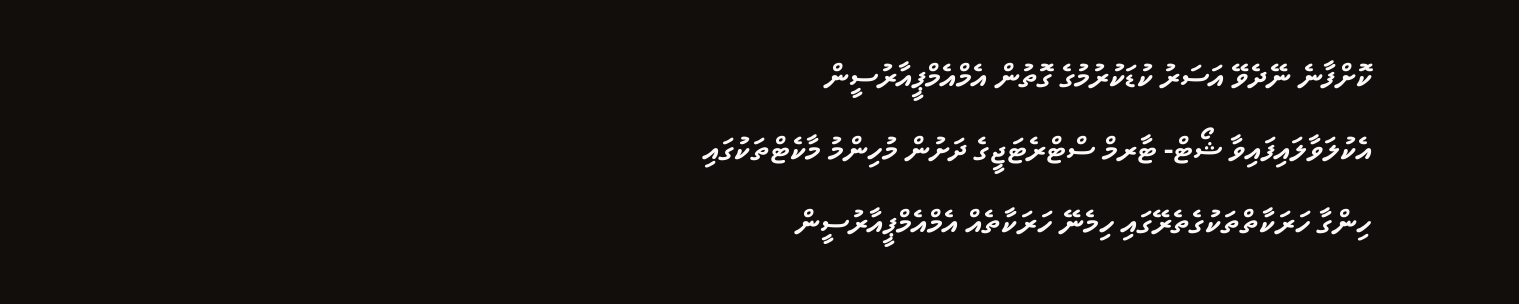ކޮށްފާނެ ނޭދެވޭ އަސަރު ކުޑަކުރުމުގެ ގޮތުން އެމްއެމްޕީއާރުސީން އެކުލަވާލައިފައިވާ ޝޯޓް- ޓާރމް ސްޓްރެޓަޖީގެ ދަށުން މުހިންމު މާކެޓްތަކުގައި ހިންގާ ހަރަކާތްތަކުގެތެރޭގައި ހިމެނޭ ހަރަކާތެއް އެމްއެމްޕީއާރުސީން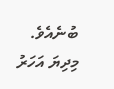ބުނެއެވެ.
މިދިޔަ އަހަރު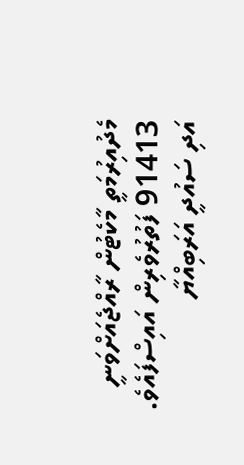މެދުއިރުމަތީ މާކެޓުން ރާއްޖެއަށްވަނީ 91413 ފަތުރުވެރިން އައިސްފައެވެ. އަދި ސައުދީ އަރަބިއްޔާ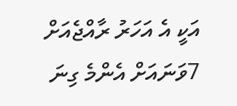އަކީ އެ އަހަރު ރާއްޖެއަށް 7ވަނައަށް އެންމެ ގިނަ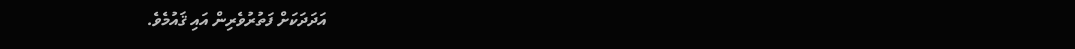އަދަދަކަށް ފަތުރުވެރިން އައި ޤައުމެވެ.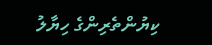ކިޔުންތެރިންގެ ހިޔާލު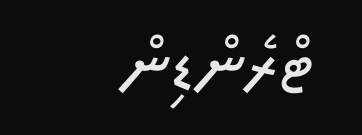ޓްރެންޑިން